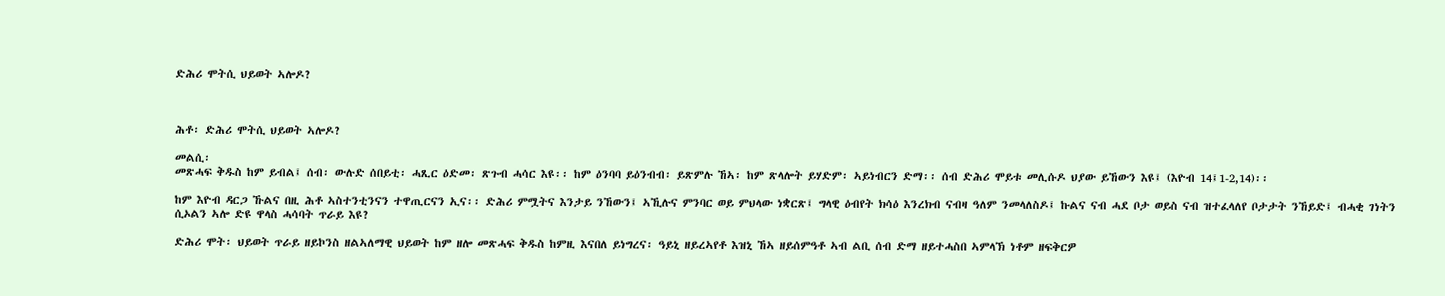ድሕሪ ሞትሲ ህይወት ኣሎዶ?



ሕቶ፡ ድሕሪ ሞትሲ ህይወት ኣሎዶ?

መልሲ፡
መጽሓፍ ቅዱስ ከም ይብል፤ ሰብ፡ ውሉድ ሰበይቲ፡ ሓጺር ዕድመ፡ ጽጉብ ሓሳር እዩ፡፡ ከም ዕንባባ ይዕንብብ፡ ይጽምሉ ኸኣ፡ ከም ጽላሎት ይሃድም፡ ኣይነብርን ድማ፡፡ ሰብ ድሕሪ ሞይቱ መሊሱዶ ህያው ይኸውን እዩ፤ (እዮብ 14፤1-2,14)፡፡

ከም እዮብ ዳርጋ ኹልና በዚ ሕቶ ኣስተንቲንናን ተዋጢርናን ኢና፡፡ ድሕሪ ምሟትና እንታይ ንኸውን፤ ኣኺሉና ምንባር ወይ ምህላው ነቋርጽ፤ ግላዊ ዕብየት ክሳዕ እንረክብ ናብዛ ዓለም ንመላለስዶ፤ ኩልና ናብ ሓደ ቦታ ወይስ ናብ ዝተፈላለየ ቦታታት ንኸይድ፤ ብሓቂ ገነትን ሲኦልን ኣሎ ድዩ ዋላስ ሓሳባት ጥራይ እዩ?

ድሕሪ ሞት፡ ህይወት ጥራይ ዘይኮንስ ዘልኣለማዊ ህይወት ከም ዘሎ መጽሓፍ ቅዱስ ከምዚ እናበለ ይነግረና፡ ዓይኒ ዘይረኣየቶ እዝኒ ኸኣ ዘይሰምዓቶ ኣብ ልቢ ሰብ ድማ ዘይተሓስበ ኣምላኽ ነቶም ዘፍቅርዎ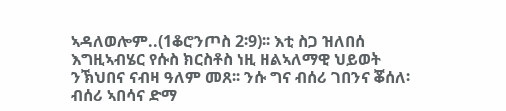ኣዳለወሎም..(1ቆሮንጦስ 2፡9)፡፡ እቲ ስጋ ዝለበሰ እግዚኣብሄር የሱስ ክርስቶስ ነዚ ዘልኣለማዊ ህይወት ንኽህበና ናብዛ ዓለም መጸ፡፡ ንሱ ግና ብሰሪ ገበንና ቖሰለ፡ ብሰሪ ኣበሳና ድማ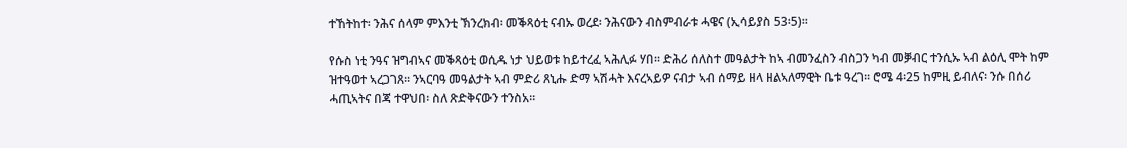ተኸትከተ፡ ንሕና ሰላም ምእንቲ ኽንረክብ፡ መቕጻዕቲ ናብኡ ወረደ፡ ንሕናውን ብስምብራቱ ሓዌና (ኢሳይያስ 53፡5)፡፡

የሱስ ነቲ ንዓና ዝግብኣና መቕጻዕቲ ወሲዱ ነታ ህይወቱ ከይተረፈ ኣሕሊፉ ሃበ፡፡ ድሕሪ ሰለስተ መዓልታት ከኣ ብመንፈስን ብስጋን ካብ መቓብር ተንሲኡ ኣብ ልዕሊ ሞት ከም ዝተዓወተ ኣረጋገጸ፡፡ ንኣርባዓ መዓልታት ኣብ ምድሪ ጸኒሑ ድማ ኣሽሓት እናረኣይዎ ናብታ ኣብ ሰማይ ዘላ ዘልኣለማዊት ቤቱ ዓረገ፡፡ ሮሜ 4፡25 ከምዚ ይብለና፡ ንሱ በሰሪ ሓጢኣትና በጃ ተዋህበ፡ ስለ ጽድቅናውን ተንስአ፡፡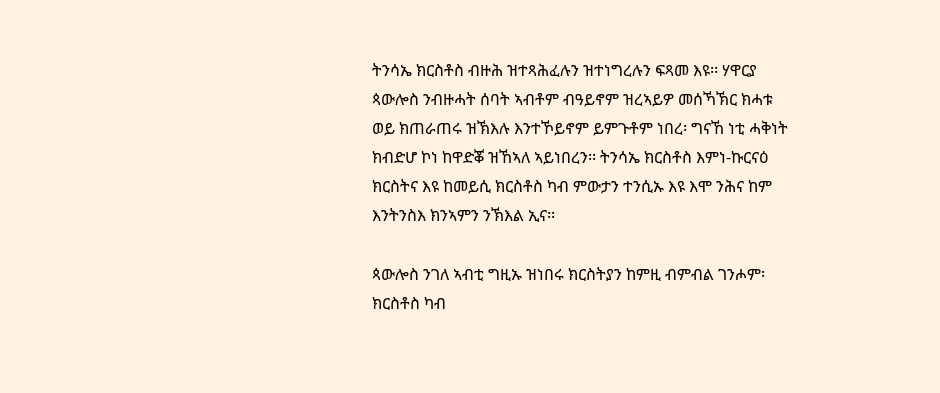ትንሳኤ ክርስቶስ ብዙሕ ዝተጻሕፈሉን ዝተነግረሉን ፍጻመ እዩ፡፡ ሃዋርያ ጳውሎስ ንብዙሓት ሰባት ኣብቶም ብዓይኖም ዝረኣይዎ መሰኻኽር ክሓቱ ወይ ክጠራጠሩ ዝኽእሉ እንተኾይኖም ይምጉቶም ነበረ፡ ግናኸ ነቲ ሓቅነት ክብድሆ ኮነ ከዋድቖ ዝኸኣለ ኣይነበረን፡፡ ትንሳኤ ክርስቶስ እምነ-ኩርናዕ ክርስትና እዩ ከመይሲ ክርስቶስ ካብ ምውታን ተንሲኡ እዩ እሞ ንሕና ከም እንትንስእ ክንኣምን ንኽእል ኢና፡፡

ጳውሎስ ንገለ ኣብቲ ግዚኡ ዝነበሩ ክርስትያን ከምዚ ብምብል ገንሖም፡ ክርስቶስ ካብ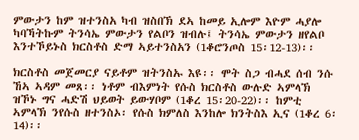ምውታን ከም ዝተንስአ ካብ ዝስበኽ ደኣ ከመይ ኢሎም እዮም ሓያሎ ካባኻትኩም ትንሳኤ ምውታን የልቦን ዝብሉ፤ ትንሳኤ ምውታን ዘየልቦ እንተኾይኑስ ክርስቶስ ድማ ኣይተንስአን (1ቆሮንጦስ 15፡12-13)፡፡

ክርስቶስ መጀመርያ ናይቶም ዝትንስኡ እዩ፡፡ ሞት ስጋ ብሓደ ሰብ ንሱ ኸኣ ኣዳም መጸ፡፡ ነቶም ብእምነት የሱስ ክርስቶስ ውሉድ ኣምላኽ ዝኾኑ ግና ሓድሽ ህይወት ይውሃቦም (1ቆረ 15፡20-22)፡፡ ከምቲ ኣምላኽ ንየሱስ ዘተንስኦ፡ የሱስ ክምለስ እንከሎ ክንትስእ ኢና (1ቆረ 6፡14)፡፡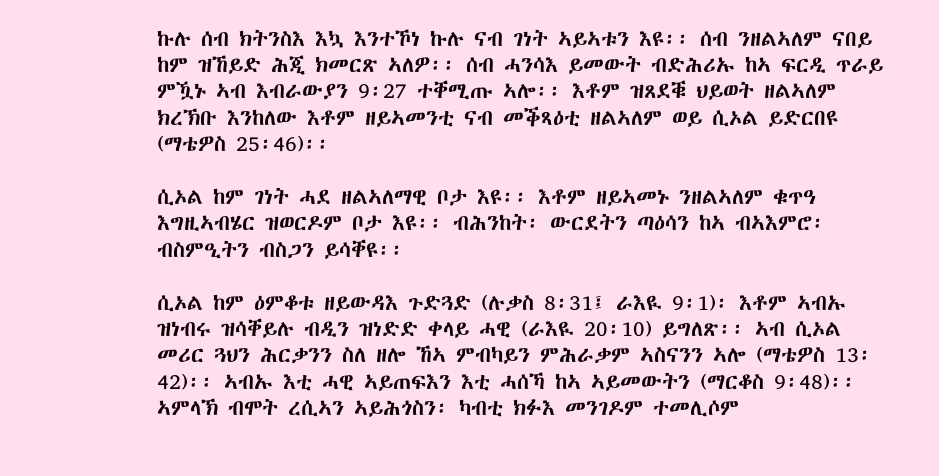ኩሉ ሰብ ክትንስእ እኳ እንተኾነ ኩሉ ናብ ገነት ኣይኣቱን እዩ፡፡ ሰብ ንዘልኣለም ናበይ ከም ዝኸይድ ሕጂ ክመርጽ ኣለዎ፡፡ ሰብ ሓንሳእ ይመውት ብድሕሪኡ ከኣ ፍርዲ ጥራይ ምዃኑ ኣብ እብራውያን 9፡27 ተቐሚጡ ኣሎ፡፡ እቶም ዝጸደቑ ህይወት ዘልኣለም ክረኽቡ እንከለው እቶም ዘይኣመንቲ ናብ መቕጻዕቲ ዘልኣለም ወይ ሲኦል ይድርበዩ (ማቴዎስ 25፡46)፡፡

ሲኦል ከም ገነት ሓደ ዘልኣለማዊ ቦታ እዩ፡፡ እቶም ዘይኣመኑ ንዘልኣለም ቁጥዓ እግዚኣብሄር ዝወርዶም ቦታ እዩ፡፡ ብሕንከት፡ ውርደትን ጣዕሳን ከኣ ብኣእምሮ፡ ብስምዒትን ብስጋን ይሳቐዩ፡፡

ሲኦል ከም ዕምቆቱ ዘይውዳእ ጉድጓድ (ሉቃስ 8፡31፤ ራእዪ 9፡1)፡ እቶም ኣብኡ ዝነብሩ ዝሳቐይሉ ብዲን ዝነድድ ቀላይ ሓዊ (ራእዪ 20፡10) ይግለጽ፡፡ ኣብ ሲኦል መሪር ጓህን ሕርቃንን ስለ ዘሎ ኸኣ ምብካይን ምሕራቃም ኣስናንን ኣሎ (ማቴዎስ 13፡42)፡፡ ኣብኡ እቲ ሓዊ ኣይጠፍእን እቲ ሓሰኻ ከኣ ኣይመውትን (ማርቆስ 9፡48)፡፡ ኣምላኽ ብሞት ረሲኣን ኣይሕጎስን፡ ካብቲ ክፉእ መንገዶም ተመሊሶም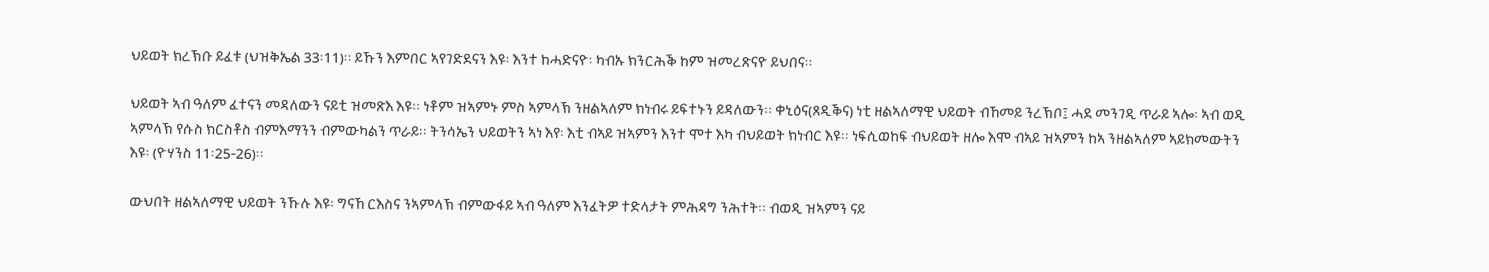ህይወት ክረኽቡ ይፈቱ (ህዝቅኤል 33፡11)፡፡ ይኹን እምበር ኣየገድደናን እዩ፡ እንተ ከሓድናዮ፡ ካብኡ ክንርሕቕ ከም ዝመረጽናዮ ይህበና፡፡

ህይወት ኣብ ዓለም ፈተናን መዳለውን ናይቲ ዝመጽእ እዩ፡፡ ነቶም ዝኣምኑ ምስ ኣምላኽ ንዘልኣለም ክነብሩ ይፍተኑን ይዳለውን፡፡ ቀኒዕና(ጸዲቕና) ነቲ ዘልኣለማዊ ህይወት ብኸመይ ንረኽቦ፤ ሓደ መንገዲ ጥራይ ኣሎ፡ ኣብ ወዲ ኣምላኽ የሱስ ክርስቶስ ብምእማንን ብምውካልን ጥራይ፡፡ ትንሳኤን ህይወትን ኣነ እየ፡ እቲ ብኣይ ዝኣምን እንተ ሞተ እካ ብህይወት ክነብር እዩ፡፡ ነፍሲወከፍ ብህይወት ዘሎ እሞ ብኣይ ዝኣምን ከኣ ንዘልኣለም ኣይክመውትን እዩ፡ (ዮሃንስ 11፡25-26)፡፡

ውህበት ዘልኣለማዊ ህይወት ንኹሉ እዩ፡ ግናኸ ርእስና ንኣምላኽ ብምውፋይ ኣብ ዓለም እንፈትዎ ተድላታት ምሕዳግ ንሕተት፡፡ ብወዲ ዝኣምን ናይ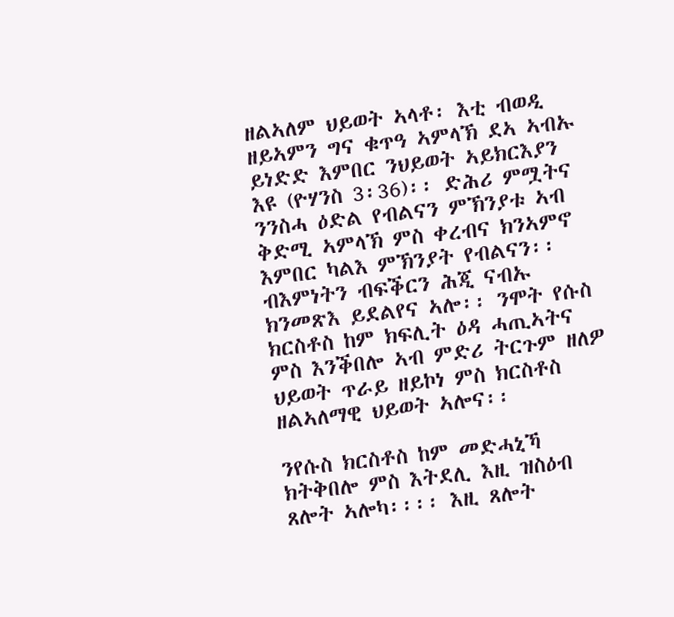ዘልኣለም ህይወት ኣላቶ፡ እቲ ብወዲ ዘይኣምን ግና ቁጥዓ ኣምላኽ ደኣ ኣብኡ ይነድድ እምበር ንህይወት ኣይክርእያን እዩ (ዮሃንስ 3፡36)፡፡ ድሕሪ ምሟትና ንንስሓ ዕድል የብልናን ምኽንያቱ ኣብ ቅድሚ ኣምላኽ ምስ ቀረብና ክንኣምኖ እምበር ካልእ ምኽንያት የብልናን፡፡ ብእምነትን ብፍቕርን ሕጂ ናብኡ ክንመጽእ ይደልየና ኣሎ፡፡ ንሞት የሱስ ክርስቶስ ከም ክፍሊት ዕዳ ሓጢኣትና ምስ እንቕበሎ ኣብ ምድሪ ትርጉም ዘለዎ ህይወት ጥራይ ዘይኮነ ምስ ክርስቶስ ዘልኣለማዊ ህይወት ኣሎና፡፡

ንየሱስ ክርስቶስ ከም መድሓኒኻ ክትቅበሎ ምስ እትደሊ እዚ ዝስዕብ ጸሎት ኣሎካ፡፡፡፡ እዚ ጸሎት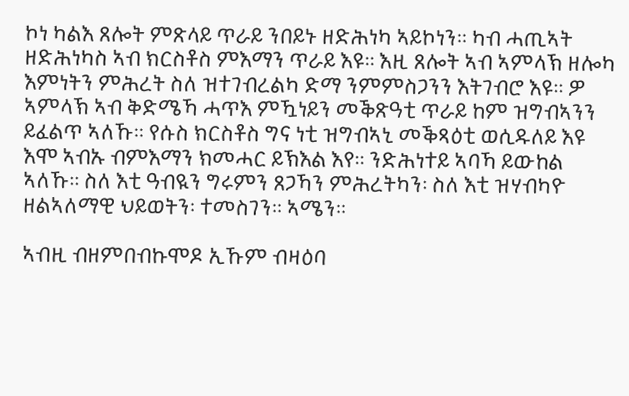ኮነ ካልእ ጸሎት ምጽላይ ጥራይ ንበይኑ ዘድሕነካ ኣይኮነን፡፡ ካብ ሓጢኣት ዘድሕነካስ ኣብ ክርስቶስ ምእማን ጥራይ እዩ፡፡ እዚ ጸሎት ኣብ ኣምላኽ ዘሎካ እምነትን ምሕረት ስለ ዝተገብረልካ ድማ ንምምስጋንን እትገብሮ እዩ፡፡ ዎ ኣምላኽ ኣብ ቅድሜኻ ሓጥእ ምዃነይን መቕጽዓቲ ጥራይ ከም ዝግብኣንን ይፈልጥ ኣለኹ፡፡ የሱስ ክርስቶስ ግና ነቲ ዝግብኣኒ መቕጻዕቲ ወሲዱለይ እዩ እሞ ኣብኡ ብምእማን ክመሓር ይኽእል እየ፡፡ ንድሕነተይ ኣባኻ ይውከል ኣለኹ፡፡ ስለ እቲ ዓብዪን ግሩምን ጸጋኻን ምሕረትካን፡ ስለ እቲ ዝሃብካዮ ዘልኣለማዊ ህይወትን፡ ተመስገን፡፡ ኣሜን፡፡

ኣብዚ ብዘምበብኩሞዶ ኢኹም ብዛዕባ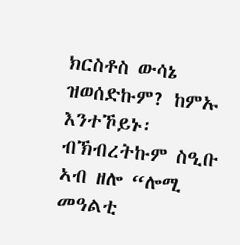ክርስቶስ ውሳኔ ዝወሰድኩም? ከምኡ እንተኾይኑ፡ ብኽብረትኩም ስዒቡ ኣብ ዘሎ “ሎሚ መዓልቲ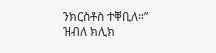ንክርስቶስ ተቐቢለ።” ዝብለ ክሊክ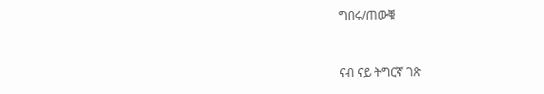ግበሩ/ጠውቑ



ናብ ናይ ትግርኛ ገጽ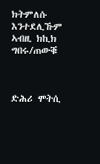ክትምለሱ እንተደሊኹም ኣብዚ ክኪክ ግበሩ/ጠውቑ



ድሕሪ ሞትሲ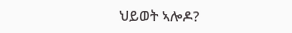ህይወት ኣሎዶ?